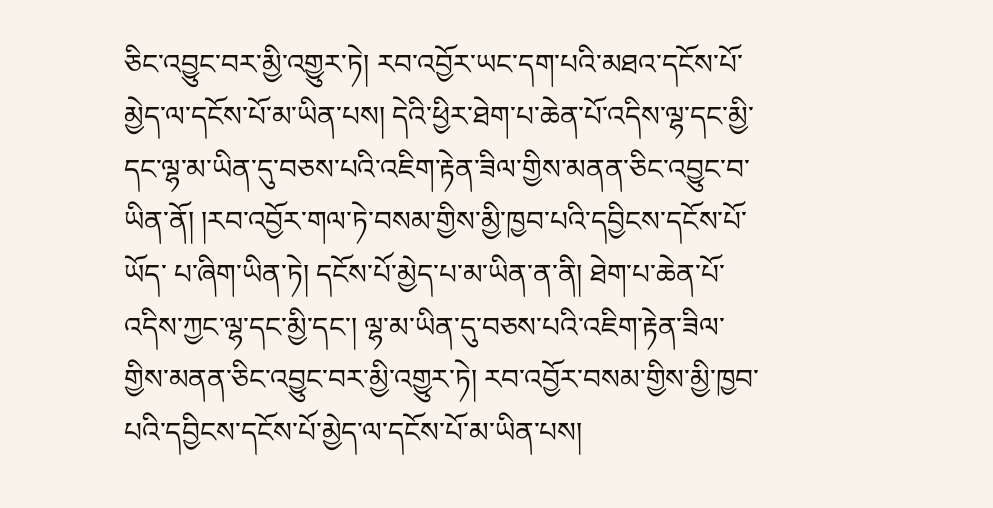ཅིང་འབྱུང་བར་མྱི་འགྱུར་ཏེ། རབ་འབྱོར་ཡང་དག་པའི་མཐའ་དངོས་པོ་མྱེད་ལ་དངོས་པོ་མ་ཡིན་པས། དེའི་ཕྱིར་ཐེག་པ་ཆེན་པོ་འདིས་ལྷ་དང་མྱི་དང་ལྷ་མ་ཡིན་དུ་བཅས་པའི་འཇིག་རྟེན་ཟིལ་གྱིས་མནན་ཅིང་འབྱུང་བ་ཡིན་ནོ། །རབ་འབྱོར་གལ་ཏེ་བསམ་གྱིས་མྱི་ཁྱབ་པའི་དབྱིངས་དངོས་པོ་ཡོད་ པ་ཞིག་ཡིན་ཏེ། དངོས་པོ་མྱེད་པ་མ་ཡིན་ན་ནི། ཐེག་པ་ཆེན་པོ་འདིས་ཀྱང་ལྷ་དང་མྱི་དང་། ལྷ་མ་ཡིན་དུ་བཅས་པའི་འཇིག་རྟེན་ཟིལ་གྱིས་མནན་ཅིང་འབྱུང་བར་མྱི་འགྱུར་ཏེ། རབ་འབྱོར་བསམ་གྱིས་མྱི་ཁྱབ་པའི་དབྱིངས་དངོས་པོ་མྱེད་ལ་དངོས་པོ་མ་ཡིན་པས།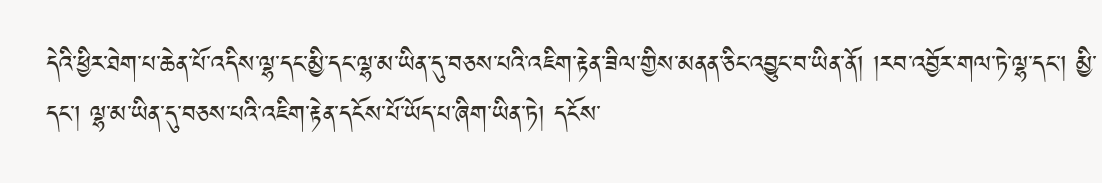དེའི་ཕྱིར་ཐེག་པ་ཆེན་པོ་འདིས་ལྷ་དང་མྱི་དང་ལྷ་མ་ཡིན་དུ་བཅས་པའི་འཇིག་རྟེན་ཟིལ་གྱིས་མནན་ཅིང་འབྱུང་བ་ཡིན་ནོ། །རབ་འབྱོར་གལ་ཏེ་ལྷ་དང་། མྱི་དང་། ལྷ་མ་ཡིན་དུ་བཅས་པའི་འཇིག་རྟེན་དངོས་པོ་ཡོད་པ་ཞིག་ཡིན་ཏེ། དངོས་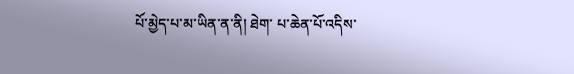པོ་མྱེད་པ་མ་ཡིན་ན་ནི། ཐེག་ པ་ཆེན་པོ་འདིས་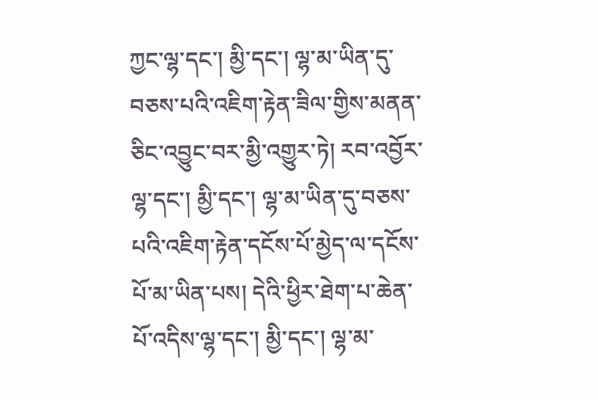ཀྱང་ལྷ་དང་། མྱི་དང་། ལྷ་མ་ཡིན་དུ་བཅས་པའི་འཇིག་རྟེན་ཟིལ་གྱིས་མནན་ཅིང་འབྱུང་བར་མྱི་འགྱུར་ཏེ། རབ་འབྱོར་ལྷ་དང་། མྱི་དང་། ལྷ་མ་ཡིན་དུ་བཅས་པའི་འཇིག་རྟེན་དངོས་པོ་མྱེད་ལ་དངོས་པོ་མ་ཡིན་པས། དེའི་ཕྱིར་ཐེག་པ་ཆེན་ པོ་འདིས་ལྷ་དང་། མྱི་དང་། ལྷ་མ་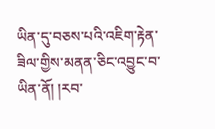ཡིན་དུ་བཅས་པའི་འཇིག་རྟེན་ཟིལ་གྱིས་མནན་ཅིང་འབྱུང་བ་ཡིན་ནོ། །རབ་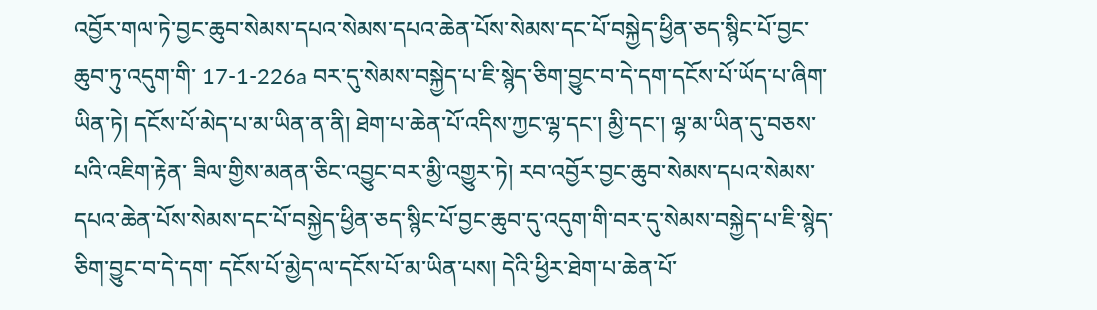འབྱོར་གལ་ཏེ་བྱང་ཆུབ་སེམས་དཔའ་སེམས་དཔའ་ཆེན་པོས་སེམས་དང་པོ་བསྐྱེད་ཕྱིན་ཅད་སྙིང་པོ་བྱང་ཆུབ་ཏུ་འདུག་གི་ 17-1-226a བར་དུ་སེམས་བསྐྱེད་པ་ཇི་སྙེད་ཅིག་བྱུང་བ་དེ་དག་དངོས་པོ་ཡོད་པ་ཞིག་ཡིན་ཏེ། དངོས་པོ་མེད་པ་མ་ཡིན་ན་ནི། ཐེག་པ་ཆེན་པོ་འདིས་ཀྱང་ལྷ་དང་། མྱི་དང་། ལྷ་མ་ཡིན་དུ་བཅས་པའི་འཇིག་རྟེན་ ཟིལ་གྱིས་མནན་ཅིང་འབྱུང་བར་མྱི་འགྱུར་ཏེ། རབ་འབྱོར་བྱང་ཆུབ་སེམས་དཔའ་སེམས་དཔའ་ཆེན་པོས་སེམས་དང་པོ་བསྐྱེད་ཕྱིན་ཅད་སྙིང་པོ་བྱང་ཆུབ་དུ་འདུག་གི་བར་དུ་སེམས་བསྐྱེད་པ་ཇི་སྙེད་ཅིག་བྱུང་བ་དེ་དག་ དངོས་པོ་མྱེད་ལ་དངོས་པོ་མ་ཡིན་པས། དེའི་ཕྱིར་ཐེག་པ་ཆེན་པོ་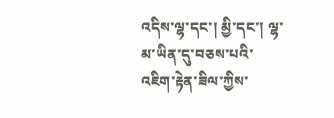འདིས་ལྷ་དང་། མྱི་དང་། ལྷ་མ་ཡིན་དུ་བཅས་པའི་འཇིག་རྟེན་ཟིལ་ཀྱིས་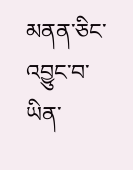མནན་ཅིང་འབྱུང་བ་ཡིན་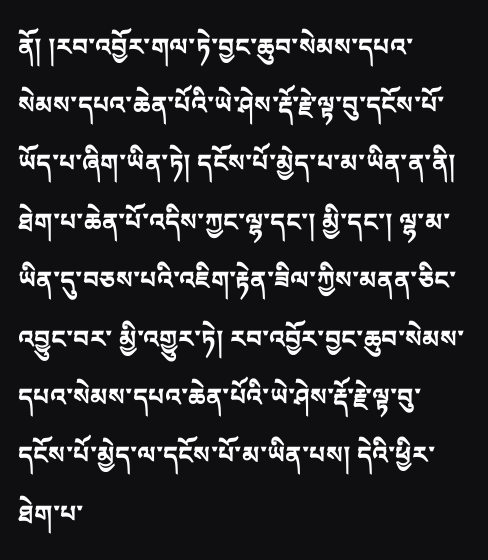ནོ། །རབ་འབྱོར་གལ་ཏེ་བྱང་ཆུབ་སེམས་དཔའ་ སེམས་དཔའ་ཆེན་པོའི་ཡེ་ཤེས་རྡོ་རྗེ་ལྟ་བུ་དངོས་པོ་ཡོད་པ་ཞིག་ཡིན་ཏེ། དངོས་པོ་མྱེད་པ་མ་ཡིན་ན་ནི། ཐེག་པ་ཆེན་པོ་འདིས་ཀྱང་ལྷ་དང་། མྱི་དང་། ལྷ་མ་ཡིན་དུ་བཅས་པའི་འཇིག་རྟེན་ཟིལ་ཀྱིས་མནན་ཅིང་འབྱུང་བར་ མྱི་འགྱུར་ཏེ། རབ་འབྱོར་བྱང་ཆུབ་སེམས་དཔའ་སེམས་དཔའ་ཆེན་པོའི་ཡེ་ཤེས་རྡོ་རྗེ་ལྟ་བུ་དངོས་པོ་མྱེད་ལ་དངོས་པོ་མ་ཡིན་པས། དེའི་ཕྱིར་ཐེག་པ་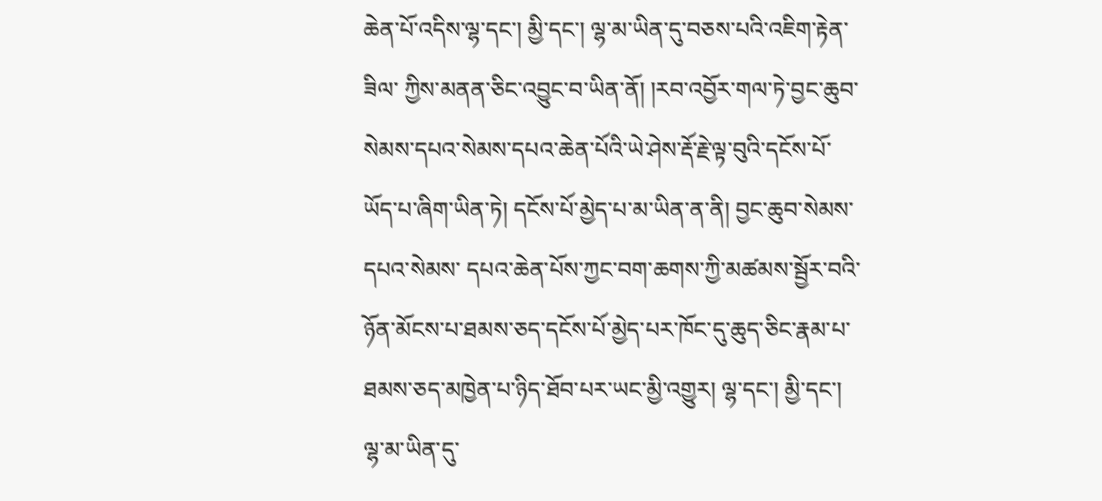ཆེན་པོ་འདིས་ལྷ་དང་། མྱི་དང་། ལྷ་མ་ཡིན་དུ་བཅས་པའི་འཇིག་རྟེན་ཟིལ་ ཀྱིས་མནན་ཅིང་འབྱུང་བ་ཡིན་ནོ། །རབ་འབྱོར་གལ་ཏེ་བྱང་ཆུབ་སེམས་དཔའ་སེམས་དཔའ་ཆེན་པོའི་ཡེ་ཤེས་རྡོ་རྗེ་ལྟ་བུའི་དངོས་པོ་ཡོད་པ་ཞིག་ཡིན་ཏེ། དངོས་པོ་མྱེད་པ་མ་ཡིན་ན་ནི། བྱང་ཆུབ་སེམས་དཔའ་སེམས་ དཔའ་ཆེན་པོས་ཀྱང་བག་ཆགས་ཀྱི་མཚམས་སྦྱོར་བའི་ཉོན་མོངས་པ་ཐམས་ཅད་དངོས་པོ་མྱེད་པར་ཁོང་དུ་ཆུད་ཅིང་རྣམ་པ་ཐམས་ཅད་མཁྱེན་པ་ཉིད་ཐོབ་པར་ཡང་མྱི་འགྱུར། ལྷ་དང་། མྱི་དང་། ལྷ་མ་ཡིན་དུ་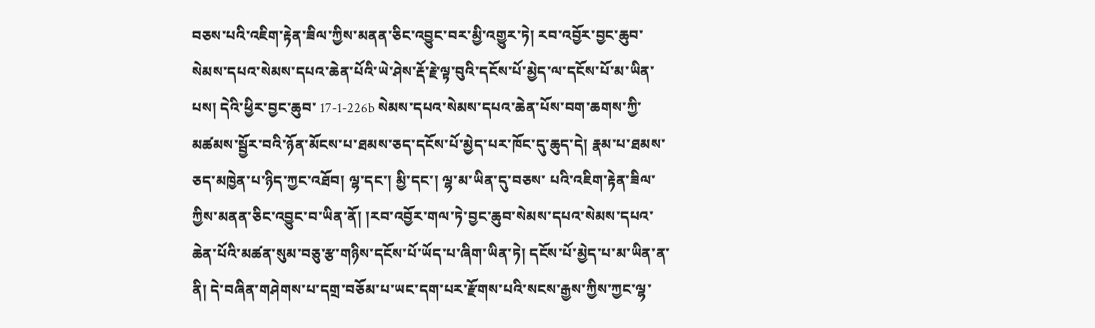བཅས་པའི་འཇིག་རྟེན་ཟིལ་ཀྱིས་མནན་ཅིང་འབྱུང་བར་མྱི་འགྱུར་ཏེ། རབ་འབྱོར་བྱང་ཆུབ་སེམས་དཔའ་སེམས་དཔའ་ཆེན་པོའི་ཡེ་ཤེས་རྡོ་རྗེ་ལྟ་བུའི་དངོས་པོ་མྱེད་ལ་དངོས་པོ་མ་ཡིན་པས། དེའི་ཕྱིར་བྱང་ཆུབ་ 17-1-226b སེམས་དཔའ་སེམས་དཔའ་ཆེན་པོས་བག་ཆགས་ཀྱི་མཚམས་སྦྱོར་བའི་ཉོན་མོངས་པ་ཐམས་ཅད་དངོས་པོ་མྱེད་པར་ཁོང་དུ་ཆུད་དེ། རྣམ་པ་ཐམས་ཅད་མཁྱེན་པ་ཉིད་ཀྱང་འཐོབ། ལྷ་དང་། མྱི་དང་། ལྷ་མ་ཡིན་དུ་བཅས་ པའི་འཇིག་རྟེན་ཟིལ་ཀྱིས་མནན་ཅིང་འབྱུང་བ་ཡིན་ནོ། །རབ་འབྱོར་གལ་ཏེ་བྱང་ཆུབ་སེམས་དཔའ་སེམས་དཔའ་ཆེན་པོའི་མཚན་སུམ་བཅུ་རྩ་གཉིས་དངོས་པོ་ཡོད་པ་ཞིག་ཡིན་ཏེ། དངོས་པོ་མྱེད་པ་མ་ཡིན་ན་ནི། དེ་བཞིན་གཤེགས་པ་དགྲ་བཅོམ་པ་ཡང་དག་པར་རྫོགས་པའི་སངས་རྒྱས་ཀྱིས་ཀྱང་ལྷ་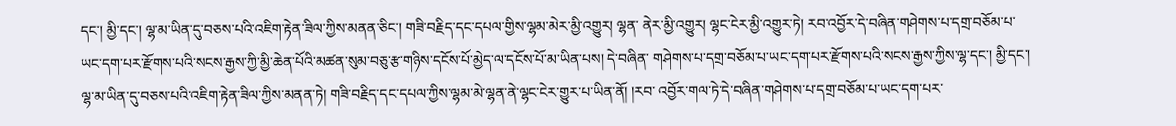དང་། མྱི་དང་། ལྷ་མ་ཡིན་དུ་བཅས་པའི་འཇིག་རྟེན་ཟིལ་ཀྱིས་མནན་ཅིང་། གཟི་བརྗིད་དང་དཔལ་གྱིས་ལྷམ་མེར་མྱི་འགྱུར། ལྷན་ ནེར་མྱི་འགྱུར། ལྷང་ངེར་མྱི་འགྱུར་ཏེ། རབ་འབྱོར་དེ་བཞིན་གཤེགས་པ་དགྲ་བཅོམ་པ་ཡང་དག་པར་རྫོགས་པའི་སངས་རྒྱས་ཀྱི་མྱི་ཆེན་པོའི་མཚན་སུམ་བཅུ་རྩ་གཉིས་དངོས་པོ་མྱེད་ལ་དངོས་པོ་མ་ཡིན་པས། དེ་བཞིན་ གཤེགས་པ་དགྲ་བཅོམ་པ་ཡང་དག་པར་རྫོགས་པའི་སངས་རྒྱས་ཀྱིས་ལྷ་དང་། མྱི་དང་། ལྷ་མ་ཡིན་དུ་བཅས་པའི་འཇིག་རྟེན་ཟིལ་ཀྱིས་མནན་ཏེ། གཟི་བརྗིད་དང་དཔལ་ཀྱིས་ལྷམ་མེ་ལྷན་ནེ་ལྷང་ངེར་གྱུར་པ་ཡིན་ནོ། །རབ་ འབྱོར་གལ་ཏེ་དེ་བཞིན་གཤེགས་པ་དགྲ་བཅོམ་པ་ཡང་དག་པར་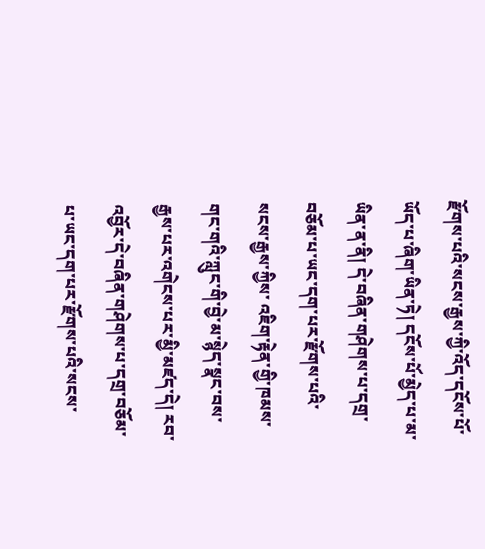རྫོགས་པའི་སངས་རྒྱས་ཀྱི་འོད་དངོས་པོ་ཡོད་པ་ཞིག་ཡིན་ཏེ། དངོས་པོ་མྱེད་པ་མ་ཡིན་ན་ནི། དེ་བཞིན་གཤེགས་པ་དགྲ་བཅོམ་པ་ཡང་དག་པར་རྫོགས་པའི་སངས་རྒྱས་ཀྱིས་ འཇིག་རྟེན་གྱི་ཁམས་གང་གའི་ཀླུང་གི་བྱེ་མ་སྙེད་སྣང་བས་རྒྱས་པར་འགེངས་པར་མྱི་མཛད་དེ། རབ་འབྱོར་དེ་བཞིན་གཤེགས་པ་དགྲ་བཅོམ་པ་ཡང་དག་པར་རྫོགས་པའི་སངས་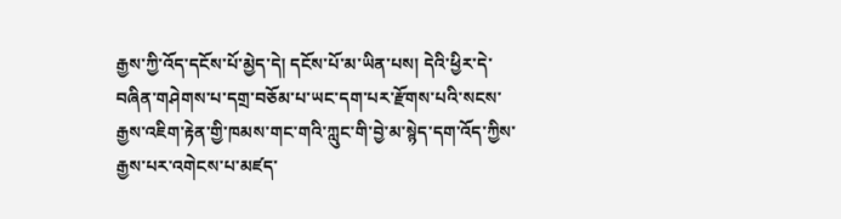རྒྱས་ཀྱི་འོད་དངོས་པོ་མྱེད་དེ། དངོས་པོ་མ་ཡིན་པས། དེའི་ཕྱིར་དེ་བཞིན་གཤེགས་པ་དགྲ་བཅོམ་པ་ཡང་དག་པར་རྫོགས་པའི་སངས་རྒྱས་འཇིག་རྟེན་གྱི་ཁམས་གང་གའི་ཀླུང་གི་བྱེ་མ་སྙེད་དག་འོད་ཀྱིས་རྒྱས་པར་འགེངས་པ་མཛད་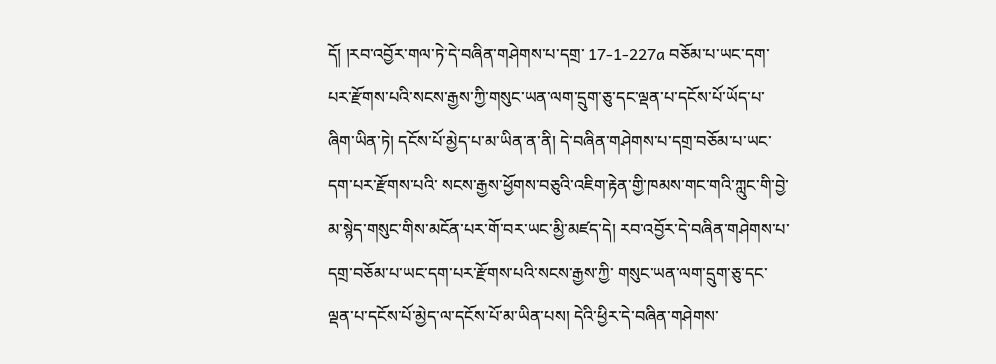དོ། །རབ་འབྱོར་གལ་ཏེ་དེ་བཞིན་གཤེགས་པ་དགྲ་ 17-1-227a བཅོམ་པ་ཡང་དག་པར་རྫོགས་པའི་སངས་རྒྱས་ཀྱི་གསུང་ཡན་ལག་དྲུག་ཅུ་དང་ལྡན་པ་དངོས་པོ་ཡོད་པ་ཞིག་ཡིན་ཏེ། དངོས་པོ་མྱེད་པ་མ་ཡིན་ན་ནི། དེ་བཞིན་གཤེགས་པ་དགྲ་བཅོམ་པ་ཡང་དག་པར་རྫོགས་པའི་ སངས་རྒྱས་ཕྱོགས་བཅུའི་འཇིག་རྟེན་གྱི་ཁམས་གང་གའི་ཀླུང་གི་བྱེ་མ་སྙེད་གསུང་གིས་མངོན་པར་གོ་བར་ཡང་མྱི་མཛད་དེ། རབ་འབྱོར་དེ་བཞིན་གཤེགས་པ་དགྲ་བཅོམ་པ་ཡང་དག་པར་རྫོགས་པའི་སངས་རྒྱས་ཀྱི་ གསུང་ཡན་ལག་དྲུག་ཅུ་དང་ལྡན་པ་དངོས་པོ་མྱེད་ལ་དངོས་པོ་མ་ཡིན་པས། དེའི་ཕྱིར་དེ་བཞིན་གཤེགས་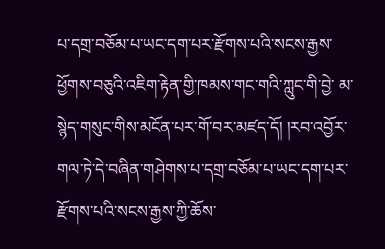པ་དགྲ་བཅོམ་པ་ཡང་དག་པར་རྫོགས་པའི་སངས་རྒྱས་ཕྱོགས་བཅུའི་འཇིག་རྟེན་གྱི་ཁམས་གང་གའི་ཀླུང་གི་བྱེ་ མ་སྙེད་གསུང་གིས་མངོན་པར་གོ་བར་མཛད་དོ། །རབ་འབྱོར་གལ་ཏེ་དེ་བཞིན་གཤེགས་པ་དགྲ་བཅོམ་པ་ཡང་དག་པར་རྫོགས་པའི་སངས་རྒྱས་ཀྱི་ཆོས་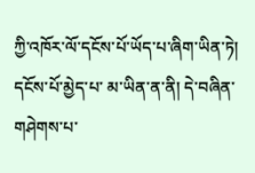ཀྱི་འཁོར་ལོ་དངོས་པོ་ཡོད་པ་ཞིག་ཡིན་ཏེ། དངོས་པོ་མྱེད་པ་ མ་ཡིན་ན་ནི། དེ་བཞིན་གཤེགས་པ་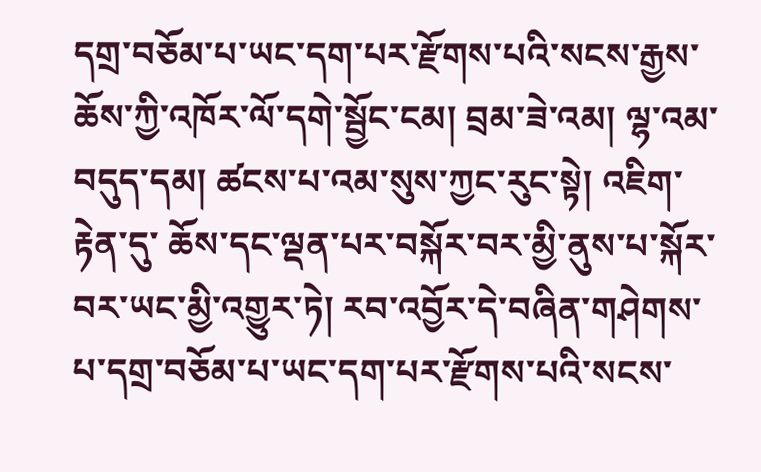དགྲ་བཅོམ་པ་ཡང་དག་པར་རྫོགས་པའི་སངས་རྒྱས་ཆོས་ཀྱི་འཁོར་ལོ་དགེ་སྦྱོང་ངམ། བྲམ་ཟེ་འམ། ལྷ་འམ་བདུད་དམ། ཚངས་པ་འམ་སུས་ཀྱང་རུང་སྟེ། འཇིག་རྟེན་དུ་ ཆོས་དང་ལྡན་པར་བསྐོར་བར་མྱི་ནུས་པ་སྐོར་བར་ཡང་མྱི་འགྱུར་ཏེ། རབ་འབྱོར་དེ་བཞིན་གཤེགས་པ་དགྲ་བཅོམ་པ་ཡང་དག་པར་རྫོགས་པའི་སངས་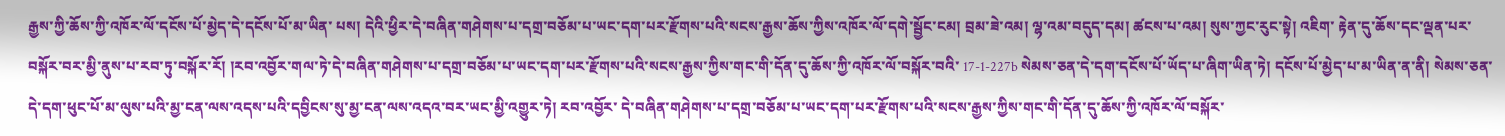རྒྱས་ཀྱི་ཆོས་ཀྱི་འཁོར་ལོ་དངོས་པོ་མྱེད་དེ་དངོས་པོ་མ་ཡིན་ པས། དེའི་ཕྱིར་དེ་བཞིན་གཤེགས་པ་དགྲ་བཅོམ་པ་ཡང་དག་པར་རྫོགས་པའི་སངས་རྒྱས་ཆོས་ཀྱིས་འཁོར་ལོ་དགེ་སྦྱོང་ངམ། བྲམ་ཟེ་འམ། ལྷ་འམ་བདུད་དམ། ཚངས་པ་འམ། སུས་ཀྱང་རུང་སྟེ། འཇིག་ རྟེན་དུ་ཆོས་དང་ལྡན་པར་བསྐོར་བར་མྱི་ནུས་པ་རབ་ཏུ་བསྐོར་རོ། །རབ་འབྱོར་གལ་ཏེ་དེ་བཞིན་གཤེགས་པ་དགྲ་བཅོམ་པ་ཡང་དག་པར་རྫོགས་པའི་སངས་རྒྱས་ཀྱིས་གང་གི་དོན་དུ་ཆོས་ཀྱི་འཁོར་ལོ་བསྐོར་བའི་ 17-1-227b སེམས་ཅན་དེ་དག་དངོས་པོ་ཡོད་པ་ཞིག་ཡིན་ཏེ། དངོས་པོ་མྱེད་པ་མ་ཡིན་ན་ནི། སེམས་ཅན་དེ་དག་ཕུང་པོ་མ་ལུས་པའི་མྱ་ངན་ལས་འདས་པའི་དབྱིངས་སུ་མྱ་ངན་ལས་འདའ་བར་ཡང་མྱི་འགྱུར་ཏེ། རབ་འབྱོར་ དེ་བཞིན་གཤེགས་པ་དགྲ་བཅོམ་པ་ཡང་དག་པར་རྫོགས་པའི་སངས་རྒྱས་ཀྱིས་གང་གི་དོན་དུ་ཆོས་ཀྱི་འཁོར་ལོ་བསྐོར་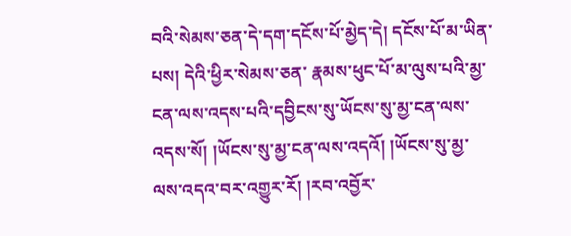བའི་སེམས་ཅན་དེ་དག་དངོས་པོ་མྱེད་དེ། དངོས་པོ་མ་ཡིན་པས། དེའི་ཕྱིར་སེམས་ཅན་ རྣམས་ཕུང་པོ་མ་ལུས་པའི་མྱ་ངན་ལས་འདས་པའི་དབྱིངས་སུ་ཡོངས་སུ་མྱ་ངན་ལས་འདས་སོ། །ཡོངས་སུ་མྱ་ངན་ལས་འདའོ། །ཡོངས་སུ་མྱ་ལས་འདའ་བར་འགྱུར་རོ། །རབ་འབྱོར་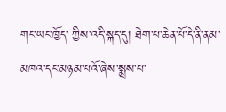གང་ཡང་ཁྱོད་ ཀྱིས་འདི་སྐད་དུ། ཐེག་པ་ཆེན་པོ་དེ་ནི་ནམ་མཁའ་དང་མཉམ་པའོ་ཞེས་སྨྲས་པ་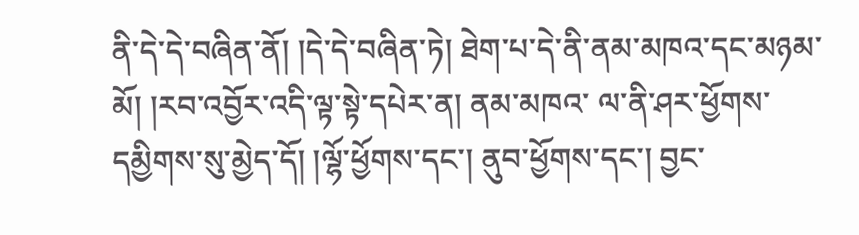ནི་དེ་དེ་བཞིན་ནོ། །དེ་དེ་བཞིན་ཏེ། ཐེག་པ་དེ་ནི་ནམ་མཁའ་དང་མཉམ་མོ། །རབ་འབྱོར་འདི་ལྟ་སྟེ་དཔེར་ན། ནམ་མཁའ་ ལ་ནི་ཤར་ཕྱོགས་དམྱིགས་སུ་མྱེད་དོ། །ལྷོ་ཕྱོགས་དང་། ནུབ་ཕྱོགས་དང་། བྱང་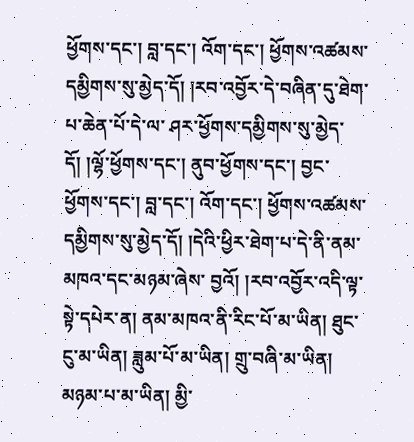ཕྱོགས་དང་། བླ་དང་། འོག་དང་། ཕྱོགས་འཚམས་དམྱིགས་སུ་མྱེད་དོ། །རབ་འབྱོར་དེ་བཞིན་དུ་ཐེག་པ་ཆེན་པོ་དེ་ལ་ ཤར་ཕྱོགས་དམྱིགས་སུ་མྱེད་དོ། །ལྷོ་ཕྱོགས་དང་། ནུབ་ཕྱོགས་དང་། བྱང་ཕྱོགས་དང་། བླ་དང་། འོག་དང་། ཕྱོགས་འཚམས་དམྱིགས་སུ་མྱེད་དོ། །དེའི་ཕྱིར་ཐེག་པ་དེ་ནི་ནམ་མཁའ་དང་མཉམ་ཞེས་ བྱའོ། །རབ་འབྱོར་འདི་ལྟ་སྟེ་དཔེར་ན། ནམ་མཁའ་ནི་རིང་པོ་མ་ཡིན། ཐུང་ངུ་མ་ཡིན། ཟླུམ་པོ་མ་ཡིན། གྲུ་བཞི་མ་ཡིན། མཉམ་པ་མ་ཡིན། མྱི་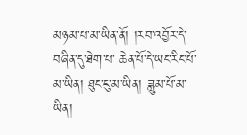མཉམ་པ་མ་ཡིན་ནོ། །རབ་འབྱོར་དེ་བཞིན་དུ་ཐེག་པ་ ཆེན་པོ་དེ་ཡང་རིང་པོ་མ་ཡིན། ཐུང་ངུ་མ་ཡིན། ཟླུམ་པོ་མ་ཡིན།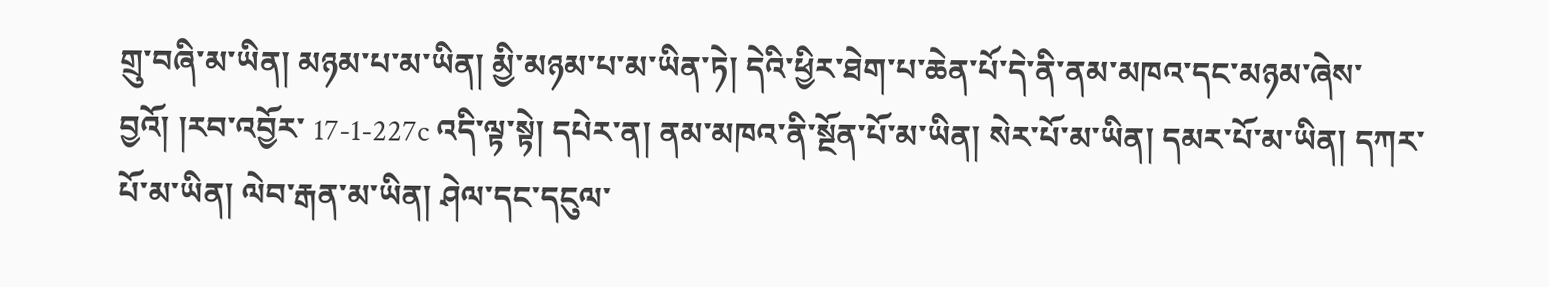གྲུ་བཞི་མ་ཡིན། མཉམ་པ་མ་ཡིན། མྱི་མཉམ་པ་མ་ཡིན་ཏེ། དེའི་ཕྱིར་ཐེག་པ་ཆེན་པོ་དེ་ནི་ནམ་མཁའ་དང་མཉམ་ཞེས་བྱའོ། །རབ་འབྱོར་ 17-1-227c འདི་ལྟ་སྟེ། དཔེར་ན། ནམ་མཁའ་ནི་སྔོན་པོ་མ་ཡིན། སེར་པོ་མ་ཡིན། དམར་པོ་མ་ཡིན། དཀར་པོ་མ་ཡིན། ལེབ་རྒན་མ་ཡིན། ཤེལ་དང་དངུལ་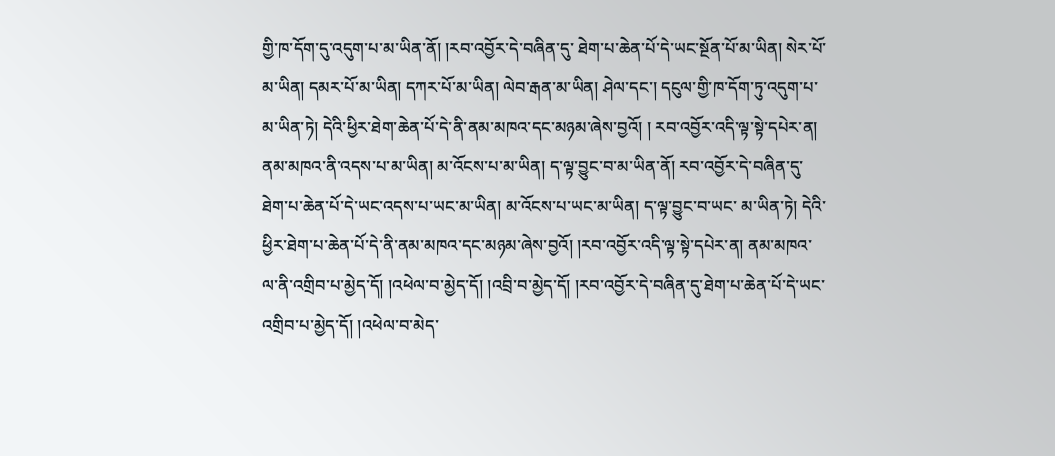གྱི་ཁ་དོག་དུ་འདུག་པ་མ་ཡིན་ནོ། །རབ་འབྱོར་དེ་བཞིན་དུ་ ཐེག་པ་ཆེན་པོ་དེ་ཡང་སྔོན་པོ་མ་ཡིན། སེར་པོ་མ་ཡིན། དམར་པོ་མ་ཡིན། དཀར་པོ་མ་ཡིན། ལེབ་རྒན་མ་ཡིན། ཤེལ་དང་། དངུལ་གྱི་ཁ་དོག་ཏུ་འདུག་པ་མ་ཡིན་ཏེ། དེའི་ཕྱིར་ཐེག་ཆེན་པོ་དེ་ནི་ནམ་མཁའ་དང་མཉམ་ཞེས་བྱའོ། ། རབ་འབྱོར་འདི་ལྟ་སྟེ་དཔེར་ན། ནམ་མཁའ་ནི་འདས་པ་མ་ཡིན། མ་འོངས་པ་མ་ཡིན། ད་ལྟ་བྱུང་བ་མ་ཡིན་ནོ། རབ་འབྱོར་དེ་བཞིན་དུ་ཐེག་པ་ཆེན་པོ་དེ་ཡང་འདས་པ་ཡང་མ་ཡིན། མ་འོངས་པ་ཡང་མ་ཡིན། ད་ལྟ་བྱུང་བ་ཡང་ མ་ཡིན་ཏེ། དེའི་ཕྱིར་ཐེག་པ་ཆེན་པོ་དེ་ནི་ནམ་མཁའ་དང་མཉམ་ཞེས་བྱའོ། །རབ་འབྱོར་འདི་ལྟ་སྟེ་དཔེར་ན། ནམ་མཁའ་ལ་ནི་འགྲིབ་པ་མྱེད་དོ། །འཕེལ་བ་མྱེད་དོ། །འབྲི་བ་མྱེད་དོ། །རབ་འབྱོར་དེ་བཞིན་དུ་ཐེག་པ་ཆེན་པོ་དེ་ཡང་ འགྲིབ་པ་མྱེད་དོ། །འཕེལ་བ་མེད་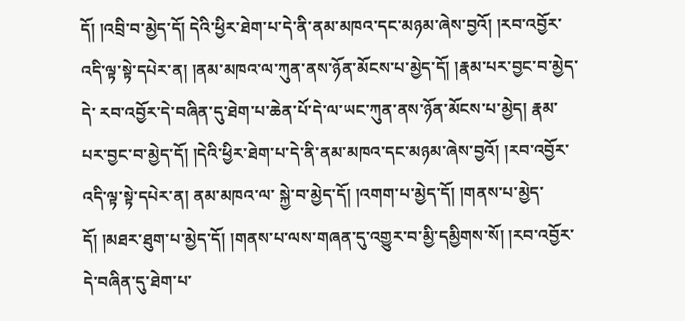དོ། །འབྲི་བ་མྱེད་དོ། དེའི་ཕྱིར་ཐེག་པ་དེ་ནི་ནམ་མཁའ་དང་མཉམ་ཞེས་བྱའོ། །རབ་འབྱོར་འདི་ལྟ་སྟེ་དཔེར་ན། །ནམ་མཁའ་ལ་ཀུན་ནས་ཉོན་མོངས་པ་མྱེད་དོ། །རྣམ་པར་བྱང་བ་མྱེད་དེ་ རབ་འབྱོར་དེ་བཞིན་དུ་ཐེག་པ་ཆེན་པོ་དེ་ལ་ཡང་ཀུན་ནས་ཉོན་མོངས་པ་མྱེད། རྣམ་པར་བྱང་བ་མྱེད་དོ། །དེའི་ཕྱིར་ཐེག་པ་དེ་ནི་ནམ་མཁའ་དང་མཉམ་ཞེས་བྱའོ། །རབ་འབྱོར་འདི་ལྟ་སྟེ་དཔེར་ན། ནམ་མཁའ་ལ་ སྐྱེ་བ་མྱེད་དོ། །འགག་པ་མྱེད་དོ། །གནས་པ་མྱེད་དོ། །མཐར་ཐུག་པ་མྱེད་དོ། །གནས་པ་ལས་གཞན་དུ་འགྱུར་བ་མྱི་དམྱིགས་སོ། །རབ་འབྱོར་དེ་བཞིན་དུ་ཐེག་པ་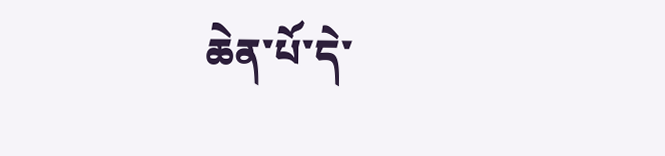ཆེན་པོ་དེ་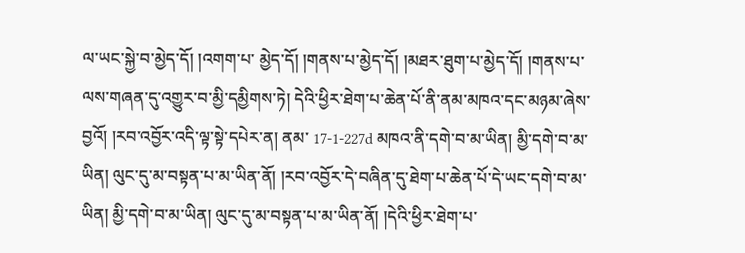ལ་ཡང་སྐྱེ་བ་མྱེད་དོ། །འགག་པ་ མྱེད་དོ། །གནས་པ་མྱེད་དོ། །མཐར་ཐུག་པ་མྱེད་དོ། །གནས་པ་ལས་གཞན་དུ་འགྱུར་བ་མྱི་དམྱིགས་ཏེ། དེའི་ཕྱིར་ཐེག་པ་ཆེན་པོ་ནི་ནམ་མཁའ་དང་མཉམ་ཞེས་བྱའོ། །རབ་འབྱོར་འདི་ལྟ་སྟེ་དཔེར་ན། ནམ་ 17-1-227d མཁའ་ནི་དགེ་བ་མ་ཡིན། མྱི་དགེ་བ་མ་ཡིན། ལུང་དུ་མ་བསྟན་པ་མ་ཡིན་ནོ། །རབ་འབྱོར་དེ་བཞིན་དུ་ཐེག་པ་ཆེན་པོ་དེ་ཡང་དགེ་བ་མ་ཡིན། མྱི་དགེ་བ་མ་ཡིན། ལུང་དུ་མ་བསྟན་པ་མ་ཡིན་ནོ། །དེའི་ཕྱིར་ཐེག་པ་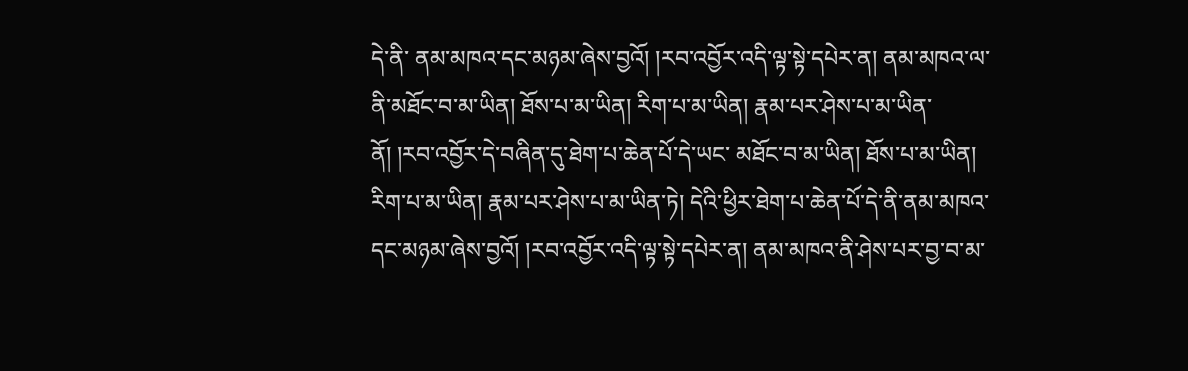དེ་ནི་ ནམ་མཁའ་དང་མཉམ་ཞེས་བྱའོ། །རབ་འབྱོར་འདི་ལྟ་སྟེ་དཔེར་ན། ནམ་མཁའ་ལ་ནི་མཐོང་བ་མ་ཡིན། ཐོས་པ་མ་ཡིན། རིག་པ་མ་ཡིན། རྣམ་པར་ཤེས་པ་མ་ཡིན་ནོ། །རབ་འབྱོར་དེ་བཞིན་དུ་ཐེག་པ་ཆེན་པོ་དེ་ཡང་ མཐོང་བ་མ་ཡིན། ཐོས་པ་མ་ཡིན། རིག་པ་མ་ཡིན། རྣམ་པར་ཤེས་པ་མ་ཡིན་ཏེ། དེའི་ཕྱིར་ཐེག་པ་ཆེན་པོ་དེ་ནི་ནམ་མཁའ་དང་མཉམ་ཞེས་བྱའོ། །རབ་འབྱོར་འདི་ལྟ་སྟེ་དཔེར་ན། ནམ་མཁའ་ནི་ཤེས་པར་བྱ་བ་མ་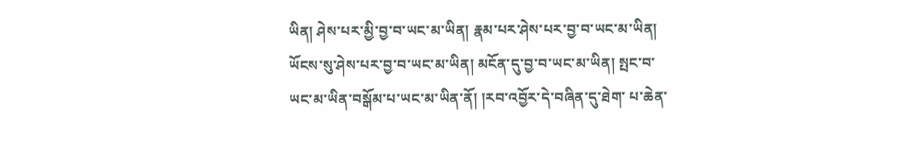ཡིན། ཤེས་པར་མྱི་བྱ་བ་ཡང་མ་ཡིན། རྣམ་པར་ཤེས་པར་བྱ་བ་ཡང་མ་ཡིན། ཡོངས་སུ་ཤེས་པར་བྱ་བ་ཡང་མ་ཡིན། མངོན་དུ་བྱ་བ་ཡང་མ་ཡིན། སྤང་བ་ཡང་མ་ཡིན་བསྒོམ་པ་ཡང་མ་ཡིན་ནོ། །རབ་འབྱོར་དེ་བཞིན་དུ་ཐེག་ པ་ཆེན་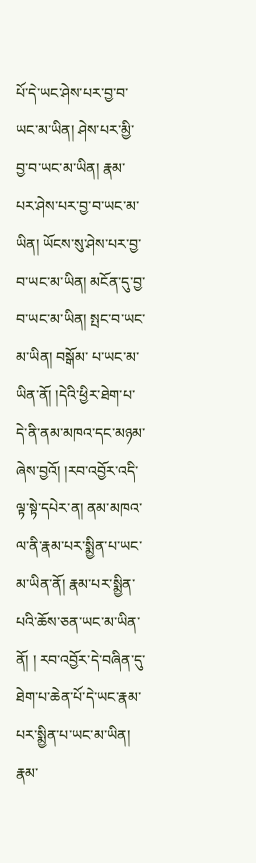པོ་དེ་ཡང་ཤེས་པར་བྱ་བ་ཡང་མ་ཡིན། ཤེས་པར་མྱི་བྱ་བ་ཡང་མ་ཡིན། རྣམ་པར་ཤེས་པར་བྱ་བ་ཡང་མ་ཡིན། ཡོངས་སུ་ཤེས་པར་བྱ་བ་ཡང་མ་ཡིན། མངོན་དུ་བྱ་བ་ཡང་མ་ཡིན། སྤང་བ་ཡང་མ་ཡིན། བསྒོམ་ པ་ཡང་མ་ཡིན་ནོ། །དེའི་ཕྱིར་ཐེག་པ་དེ་ནི་ནམ་མཁའ་དང་མཉམ་ཞེས་བྱའོ། །རབ་འབྱོར་འདི་ལྟ་སྟེ་དཔེར་ན། ནམ་མཁའ་ལ་ནི་རྣམ་པར་སྨྱིན་པ་ཡང་མ་ཡིན་ནོ། རྣམ་པར་སྨྱིན་པའི་ཆོས་ཅན་ཡང་མ་ཡིན་ནོ། ། རབ་འབྱོར་དེ་བཞིན་དུ་ཐེག་པ་ཆེན་པོ་དེ་ཡང་རྣམ་པར་སྨྱིན་པ་ཡང་མ་ཡིན། རྣམ་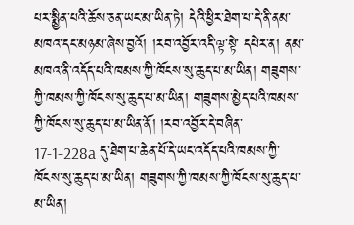པར་སྨྱིན་པའི་ཆོས་ཅན་ཡང་མ་ཡིན་ཏེ། དེའི་ཕྱིར་ཐེག་པ་དེ་ནི་ནམ་མཁའ་དང་མཉམ་ཞེས་བྱའོ། །རབ་འབྱོར་འདི་ལྟ་སྟེ་ དཔེར་ན། ནམ་མཁའ་ནི་འདོད་པའི་ཁམས་ཀྱི་ཁོངས་སུ་ཆུད་པ་མ་ཡིན། གཟུགས་ཀྱི་ཁམས་ཀྱི་ཁོངས་སུ་ཆུད་པ་མ་ཡིན། གཟུགས་མྱེད་པའི་ཁམས་ཀྱི་ཁོངས་སུ་ཆུད་པ་མ་ཡིན་ནོ། །རབ་འབྱོར་དེ་བཞིན་ 17-1-228a དུ་ཐེག་པ་ཆེན་པོ་དེ་ཡང་འདོད་པའི་ཁམས་ཀྱི་ཁོངས་སུ་ཆུད་པ་མ་ཡིན། གཟུགས་ཀྱི་ཁམས་ཀྱི་ཁོངས་སུ་ཆུད་པ་མ་ཡིན།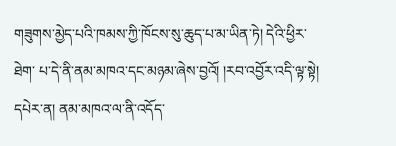གཟུགས་མྱེད་པའི་ཁམས་ཀྱི་ཁོངས་སུ་ཆུད་པ་མ་ཡིན་ཏེ། དེའི་ཕྱིར་ཐེག་ པ་དེ་ནི་ནམ་མཁའ་དང་མཉམ་ཞེས་བྱའོ། །རབ་འབྱོར་འདི་ལྟ་སྟེ། དཔེར་ན། ནམ་མཁའ་ལ་ནི་འདོད་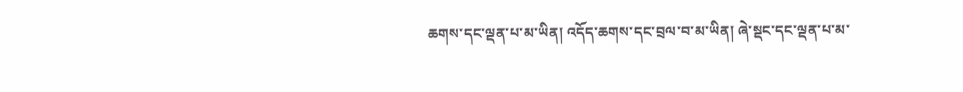ཆགས་དང་ལྡན་པ་མ་ཡིན། འདོད་ཆགས་དང་བྲལ་བ་མ་ཡིན། ཞེ་སྡང་དང་ལྡན་པ་མ་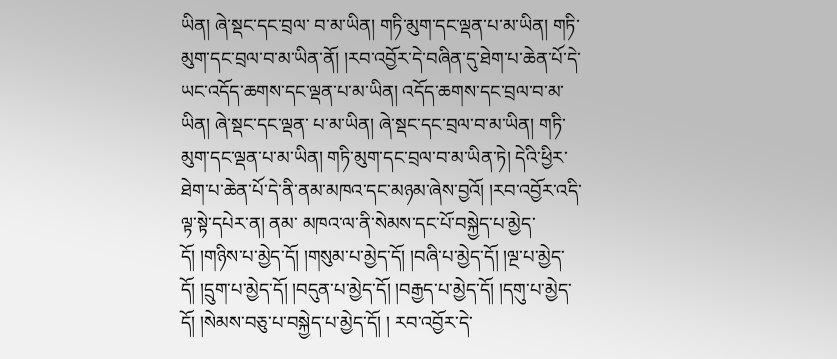ཡིན། ཞེ་སྡང་དང་བྲལ་ བ་མ་ཡིན། གཏི་མུག་དང་ལྡན་པ་མ་ཡིན། གཏི་མུག་དང་བྲལ་བ་མ་ཡིན་ནོ། །རབ་འབྱོར་དེ་བཞིན་དུ་ཐེག་པ་ཆེན་པོ་དེ་ཡང་འདོད་ཆགས་དང་ལྡན་པ་མ་ཡིན། འདོད་ཆགས་དང་བྲལ་བ་མ་ཡིན། ཞེ་སྡང་དང་ལྡན་ པ་མ་ཡིན། ཞེ་སྡང་དང་བྲལ་བ་མ་ཡིན། གཏི་མུག་དང་ལྡན་པ་མ་ཡིན། གཏི་མུག་དང་བྲལ་བ་མ་ཡིན་ཏེ། དེའི་ཕྱིར་ཐེག་པ་ཆེན་པོ་དེ་ནི་ནམ་མཁའ་དང་མཉམ་ཞེས་བྱའོ། །རབ་འབྱོར་འདི་ལྟ་སྟེ་དཔེར་ན། ནམ་ མཁའ་ལ་ནི་སེམས་དང་པོ་བསྐྱེད་པ་མྱེད་དོ། །གཉིས་པ་མྱེད་དོ། །གསུམ་པ་མྱེད་དོ། །བཞི་པ་མྱེད་དོ། །ལྔ་པ་མྱེད་དོ། །དྲུག་པ་མྱེད་དོ། །བདུན་པ་མྱེད་དོ། །བརྒྱད་པ་མྱེད་དོ། །དགུ་པ་མྱེད་དོ། །སེམས་བཅུ་པ་བསྐྱེད་པ་མྱེད་དོ། ། རབ་འབྱོར་དེ་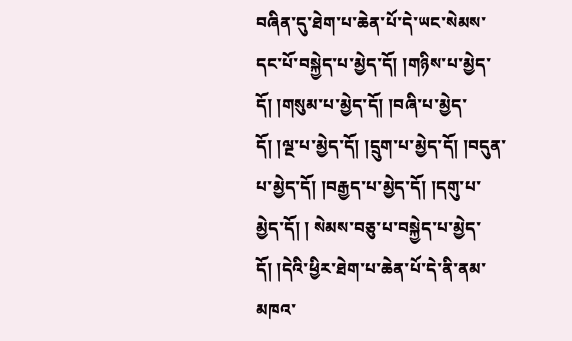བཞིན་དུ་ཐེག་པ་ཆེན་པོ་དེ་ཡང་སེམས་དང་པོ་བསྐྱེད་པ་མྱེད་དོ། །གཉིས་པ་མྱེད་དོ། །གསུམ་པ་མྱེད་དོ། །བཞི་པ་མྱེད་དོ། །ལྔ་པ་མྱེད་དོ། །དྲུག་པ་མྱེད་དོ། །བདུན་པ་མྱེད་དོ། །བརྒྱད་པ་མྱེད་དོ། །དགུ་པ་མྱེད་དོ། ། སེམས་བཅུ་པ་བསྐྱེད་པ་མྱེད་དོ། །དེའི་ཕྱིར་ཐེག་པ་ཆེན་པོ་དེ་ནི་ནམ་མཁའ་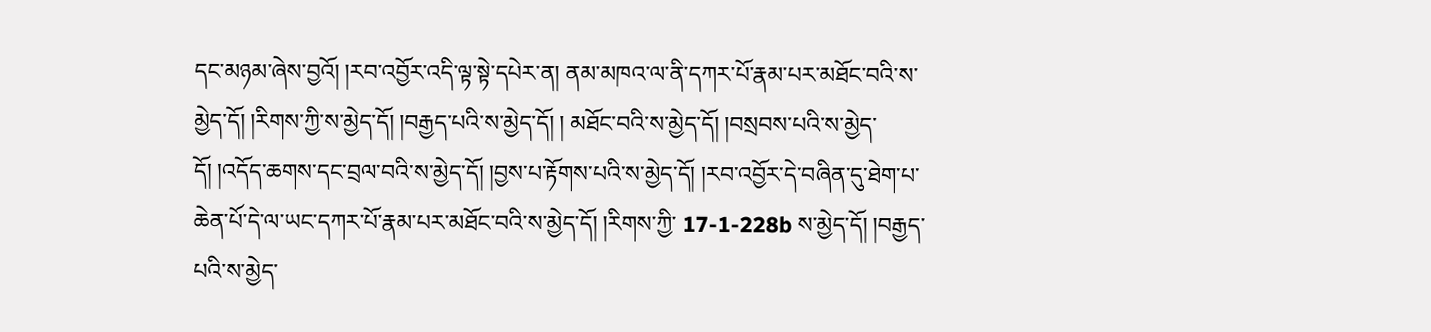དང་མཉམ་ཞེས་བྱའོ། །རབ་འབྱོར་འདི་ལྟ་སྟེ་དཔེར་ན། ནམ་མཁའ་ལ་ནི་དཀར་པོ་རྣམ་པར་མཐོང་བའི་ས་མྱེད་དོ། །རིགས་ཀྱི་ས་མྱེད་དོ། །བརྒྱད་པའི་ས་མྱེད་དོ། ། མཐོང་བའི་ས་མྱེད་དོ། །བསྲབས་པའི་ས་མྱེད་དོ། །འདོད་ཆགས་དང་བྲལ་བའི་ས་མྱེད་དོ། །བྱས་པ་རྟོགས་པའི་ས་མྱེད་དོ། །རབ་འབྱོར་དེ་བཞིན་དུ་ཐེག་པ་ཆེན་པོ་དེ་ལ་ཡང་དཀར་པོ་རྣམ་པར་མཐོང་བའི་ས་མྱེད་དོ། །རིགས་ཀྱི་ 17-1-228b ས་མྱེད་དོ། །བརྒྱད་པའི་ས་མྱེད་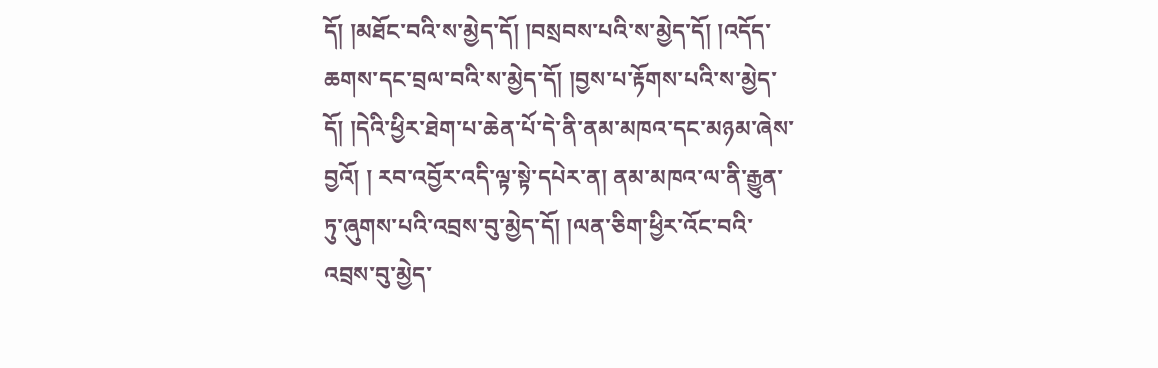དོ། །མཐོང་བའི་ས་མྱེད་དོ། །བསྲབས་པའི་ས་མྱེད་དོ། །འདོད་ཆགས་དང་བྲལ་བའི་ས་མྱེད་དོ། །བྱས་པ་རྟོགས་པའི་ས་མྱེད་དོ། །དེའི་ཕྱིར་ཐེག་པ་ཆེན་པོ་དེ་ནི་ནམ་མཁའ་དང་མཉམ་ཞེས་བྱའོ། ། རབ་འབྱོར་འདི་ལྟ་སྟེ་དཔེར་ན། ནམ་མཁའ་ལ་ནི་རྒྱུན་ཏུ་ཞུགས་པའི་འབྲས་བུ་མྱེད་དོ། །ལན་ཅིག་ཕྱིར་འོང་བའི་འབྲས་བུ་མྱེད་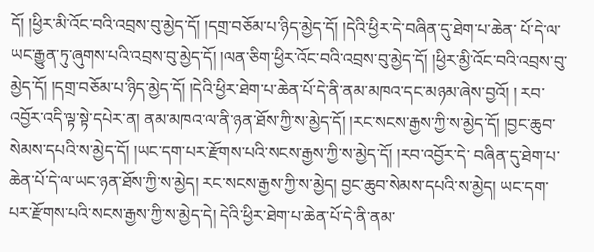དོ། །ཕྱིར་མི་འོང་བའི་འབྲས་བུ་མྱེད་དོ། །དགྲ་བཅོམ་པ་ཉིད་མྱེད་དོ། །དེའི་ཕྱིར་དེ་བཞིན་དུ་ཐེག་པ་ཆེན་ པོ་དེ་ལ་ཡང་རྒྱུན་ཏུ་ཞུགས་པའི་འབྲས་བུ་མྱེད་དོ། །ལན་ཅིག་ཕྱིར་འོང་བའི་འབྲས་བུ་མྱེད་དོ། །ཕྱིར་མྱི་འོང་བའི་འབྲས་བུ་མྱེད་དོ། །དགྲ་བཅོམ་པ་ཉིད་མྱེད་དོ། །དེའི་ཕྱིར་ཐེག་པ་ཆེན་པོ་དེ་ནི་ནམ་མཁའ་དང་མཉམ་ཞེས་བྱའོ། ། རབ་འབྱོར་འདི་ལྟ་སྟེ་དཔེར་ན། ནམ་མཁའ་ལ་ནི་ཉན་ཐོས་ཀྱི་ས་མྱེད་དོ། །རང་སངས་རྒྱས་ཀྱི་ས་མྱེད་དོ། །བྱང་ཆུབ་སེམས་དཔའི་ས་མྱེད་དོ། །ཡང་དག་པར་རྫོགས་པའི་སངས་རྒྱས་ཀྱི་ས་མྱེད་དོ། །རབ་འབྱོར་དེ་ བཞིན་དུ་ཐེག་པ་ཆེན་པོ་དེ་ལ་ཡང་ཉན་ཐོས་ཀྱི་ས་མྱེད། རང་སངས་རྒྱས་ཀྱི་ས་མྱེད། བྱང་ཆུབ་སེམས་དཔའི་ས་མྱེད། ཡང་དག་པར་རྫོགས་པའི་སངས་རྒྱས་ཀྱི་ས་མྱེད་དེ། དེའི་ཕྱིར་ཐེག་པ་ཆེན་པོ་དེ་ནི་ནམ་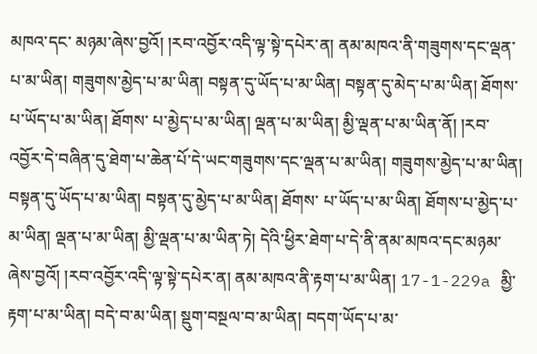མཁའ་དང་ མཉམ་ཞེས་བྱའོ། །རབ་འབྱོར་འདི་ལྟ་སྟེ་དཔེར་ན། ནམ་མཁའ་ནི་གཟུགས་དང་ལྡན་པ་མ་ཡིན། གཟུགས་མྱེད་པ་མ་ཡིན། བསྟན་དུ་ཡོད་པ་མ་ཡིན། བསྟན་དུ་མེད་པ་མ་ཡིན། ཐོགས་པ་ཡོད་པ་མ་ཡིན། ཐོགས་ པ་མྱེད་པ་མ་ཡིན། ལྡན་པ་མ་ཡིན། མྱི་ལྡན་པ་མ་ཡིན་ནོ། །རབ་འབྱོར་དེ་བཞིན་དུ་ཐེག་པ་ཆེན་པོ་དེ་ཡང་གཟུགས་དང་ལྡན་པ་མ་ཡིན། གཟུགས་མྱེད་པ་མ་ཡིན། བསྟན་དུ་ཡོད་པ་མ་ཡིན། བསྟན་དུ་མྱེད་པ་མ་ཡིན། ཐོགས་ པ་ཡོད་པ་མ་ཡིན། ཐོགས་པ་མྱེད་པ་མ་ཡིན། ལྡན་པ་མ་ཡིན། མྱི་ལྡན་པ་མ་ཡིན་ཏེ། དེའི་ཕྱིར་ཐེག་པ་དེ་ནི་ནམ་མཁའ་དང་མཉམ་ཞེས་བྱའོ། །རབ་འབྱོར་འདི་ལྟ་སྟེ་དཔེར་ན། ནམ་མཁའ་ནི་རྟག་པ་མ་ཡིན། 17-1-229a མྱི་རྟག་པ་མ་ཡིན། བདེ་བ་མ་ཡིན། སྡུག་བསྔལ་བ་མ་ཡིན། བདག་ཡོད་པ་མ་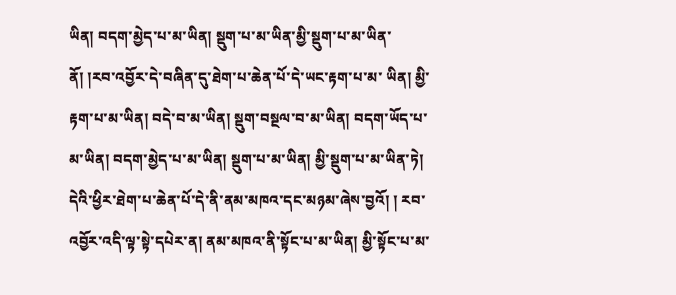ཡིན། བདག་མྱེད་པ་མ་ཡིན། སྡུག་པ་མ་ཡིན་མྱི་སྡུག་པ་མ་ཡིན་ནོ། །རབ་འབྱོར་དེ་བཞིན་དུ་ཐེག་པ་ཆེན་པོ་དེ་ཡང་རྟག་པ་མ་ ཡིན། མྱི་རྟག་པ་མ་ཡིན། བདེ་བ་མ་ཡིན། སྡུག་བསྔལ་བ་མ་ཡིན། བདག་ཡོད་པ་མ་ཡིན། བདག་མྱེད་པ་མ་ཡིན། སྡུག་པ་མ་ཡིན། མྱི་སྡུག་པ་མ་ཡིན་ཏེ། དེའི་ཕྱིར་ཐེག་པ་ཆེན་པོ་དེ་ནི་ནམ་མཁའ་དང་མཉམ་ཞེས་བྱའོ། ། རབ་འབྱོར་འདི་ལྟ་སྟེ་དཔེར་ན། ནམ་མཁའ་ནི་སྟོང་པ་མ་ཡིན། མྱི་སྟོང་པ་མ་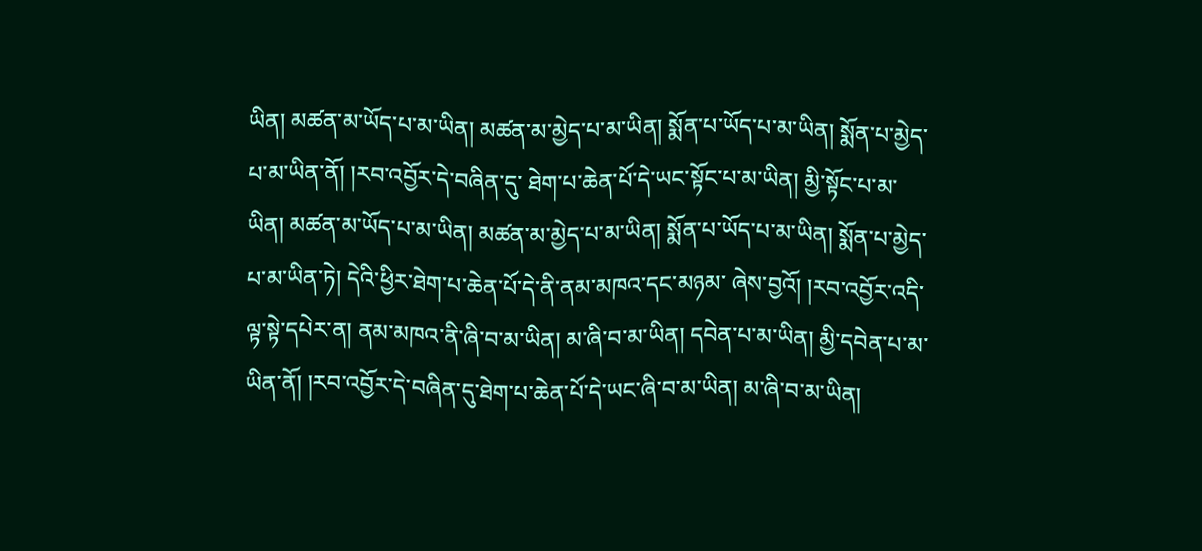ཡིན། མཚན་མ་ཡོད་པ་མ་ཡིན། མཚན་མ་མྱེད་པ་མ་ཡིན། སྨོན་པ་ཡོད་པ་མ་ཡིན། སྨོན་པ་མྱེད་པ་མ་ཡིན་ནོ། །རབ་འབྱོར་དེ་བཞིན་དུ་ ཐེག་པ་ཆེན་པོ་དེ་ཡང་སྟོང་པ་མ་ཡིན། མྱི་སྟོང་པ་མ་ཡིན། མཚན་མ་ཡོད་པ་མ་ཡིན། མཚན་མ་མྱེད་པ་མ་ཡིན། སྨོན་པ་ཡོད་པ་མ་ཡིན། སྨོན་པ་མྱེད་པ་མ་ཡིན་ཏེ། དེའི་ཕྱིར་ཐེག་པ་ཆེན་པོ་དེ་ནི་ནམ་མཁའ་དང་མཉམ་ ཞེས་བྱའོ། །རབ་འབྱོར་འདི་ལྟ་སྟེ་དཔེར་ན། ནམ་མཁའ་ནི་ཞི་བ་མ་ཡིན། མ་ཞི་བ་མ་ཡིན། དབེན་པ་མ་ཡིན། མྱི་དབེན་པ་མ་ཡིན་ནོ། །རབ་འབྱོར་དེ་བཞིན་དུ་ཐེག་པ་ཆེན་པོ་དེ་ཡང་ཞི་བ་མ་ཡིན། མ་ཞི་བ་མ་ཡིན།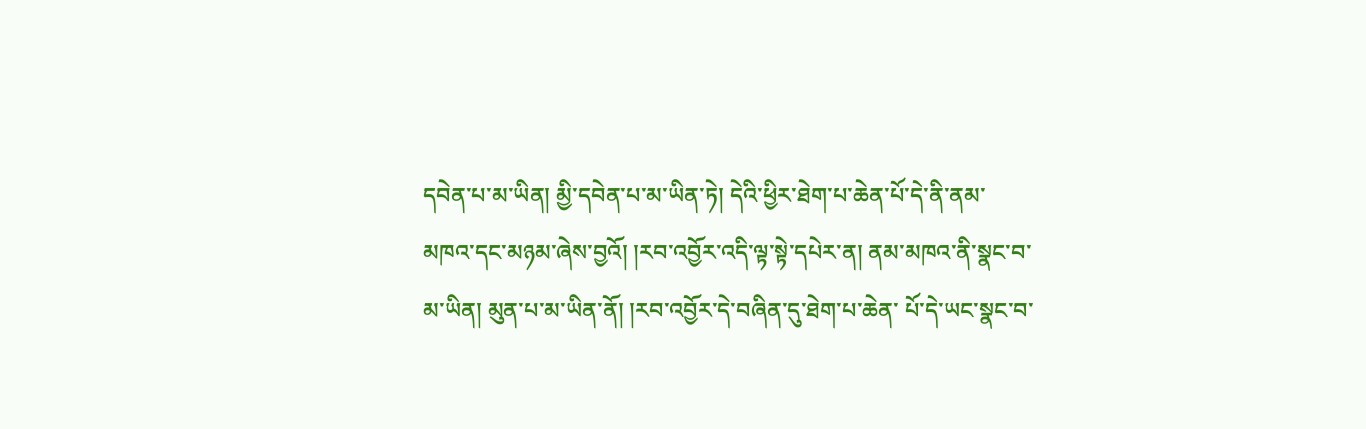དབེན་པ་མ་ཡིན། མྱི་དབེན་པ་མ་ཡིན་ཏེ། དེའི་ཕྱིར་ཐེག་པ་ཆེན་པོ་དེ་ནི་ནམ་མཁའ་དང་མཉམ་ཞེས་བྱའོ། །རབ་འབྱོར་འདི་ལྟ་སྟེ་དཔེར་ན། ནམ་མཁའ་ནི་སྣང་བ་མ་ཡིན། མུན་པ་མ་ཡིན་ནོ། །རབ་འབྱོར་དེ་བཞིན་དུ་ཐེག་པ་ཆེན་ པོ་དེ་ཡང་སྣང་བ་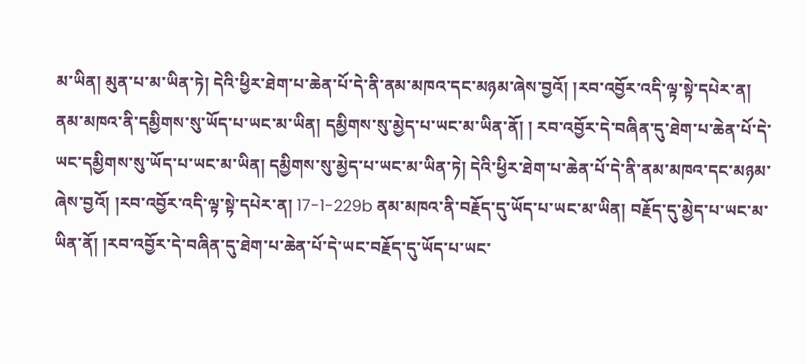མ་ཡིན། མུན་པ་མ་ཡིན་ཏེ། དེའི་ཕྱིར་ཐེག་པ་ཆེན་པོ་དེ་ནི་ནམ་མཁའ་དང་མཉམ་ཞེས་བྱའོ། །རབ་འབྱོར་འདི་ལྟ་སྟེ་དཔེར་ན། ནམ་མཁའ་ནི་དམྱིགས་སུ་ཡོད་པ་ཡང་མ་ཡིན། དམྱིགས་སུ་མྱེད་པ་ཡང་མ་ཡིན་ནོ། ། རབ་འབྱོར་དེ་བཞིན་དུ་ཐེག་པ་ཆེན་པོ་དེ་ཡང་དམྱིགས་སུ་ཡོད་པ་ཡང་མ་ཡིན། དམྱིགས་སུ་མྱེད་པ་ཡང་མ་ཡིན་ཏེ། དེའི་ཕྱིར་ཐེག་པ་ཆེན་པོ་དེ་ནི་ནམ་མཁའ་དང་མཉམ་ཞེས་བྱའོ། །རབ་འབྱོར་འདི་ལྟ་སྟེ་དཔེར་ན། 17-1-229b ནམ་མཁའ་ནི་བརྗོད་དུ་ཡོད་པ་ཡང་མ་ཡིན། བརྗོད་དུ་མྱེད་པ་ཡང་མ་ཡིན་ནོ། །རབ་འབྱོར་དེ་བཞིན་དུ་ཐེག་པ་ཆེན་པོ་དེ་ཡང་བརྗོད་དུ་ཡོད་པ་ཡང་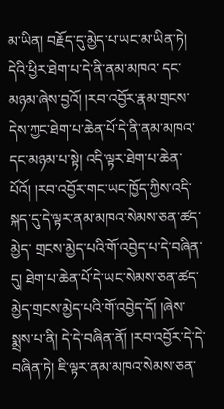མ་ཡིན། བརྗོད་དུ་མྱེད་པ་ཡང་མ་ཡིན་ཏེ། དེའི་ཕྱིར་ཐེག་པ་དེ་ནི་ནམ་མཁའ་ དང་མཉམ་ཞེས་བྱའོ། །རབ་འབྱོར་རྣམ་གྲངས་དེས་ཀྱང་ཐེག་པ་ཆེན་པོ་དེ་ནི་ནམ་མཁའ་དང་མཉམ་པ་སྟེ། འདི་ལྟར་ཐེག་པ་ཆེན་པོའོ། །རབ་འབྱོར་གང་ཡང་ཁྱོད་ཀྱིས་འདི་སྐད་དུ་དེ་ལྟར་ནམ་མཁའ་སེམས་ཅན་ཚད་མྱེད་ གྲངས་མྱེད་པའི་གོ་འབྱེད་པ་དེ་བཞིན་དུ། ཐེག་པ་ཆེན་པོ་དེ་ཡང་སེམས་ཅན་ཚད་མྱེད་གྲངས་མྱེད་པའི་གོ་འབྱེད་དོ། །ཞེས་སྨྲས་པ་ནི། དེ་དེ་བཞིན་ནོ། །རབ་འབྱོར་དེ་དེ་བཞིན་ཏེ། ཇི་ལྟར་ནམ་མཁའ་སེམས་ཅན་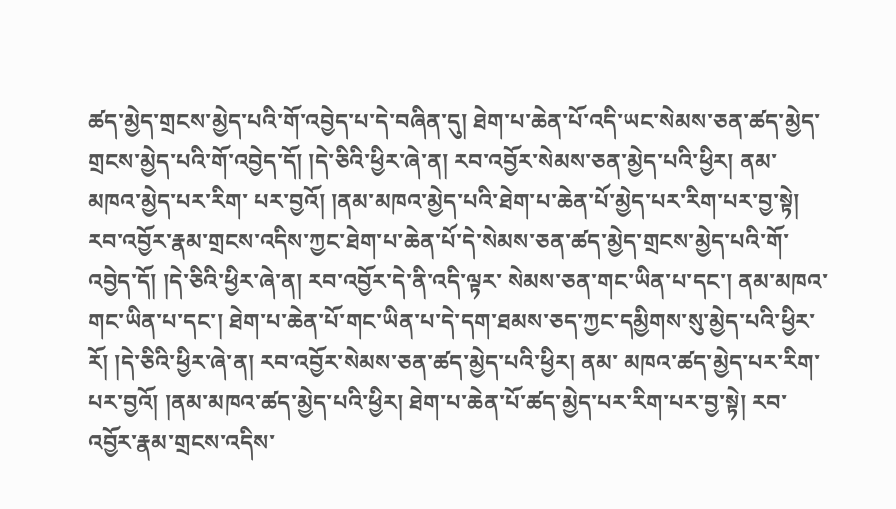ཚད་མྱེད་གྲངས་མྱེད་པའི་གོ་འབྱེད་པ་དེ་བཞིན་དུ། ཐེག་པ་ཆེན་པོ་འདི་ཡང་སེམས་ཅན་ཚད་མྱེད་གྲངས་མྱེད་པའི་གོ་འབྱེད་དོ། །དེ་ཅིའི་ཕྱིར་ཞེ་ན། རབ་འབྱོར་སེམས་ཅན་མྱེད་པའི་ཕྱིར། ནམ་མཁའ་མྱེད་པར་རིག་ པར་བྱའོ། །ནམ་མཁའ་མྱེད་པའི་ཐེག་པ་ཆེན་པོ་མྱེད་པར་རིག་པར་བྱ་སྟེ། རབ་འབྱོར་རྣམ་གྲངས་འདིས་ཀྱང་ཐེག་པ་ཆེན་པོ་དེ་སེམས་ཅན་ཚད་མྱེད་གྲངས་མྱེད་པའི་གོ་འབྱེད་དོ། །དེ་ཅིའི་ཕྱིར་ཞེ་ན། རབ་འབྱོར་དེ་ནི་འདི་ལྟར་ སེམས་ཅན་གང་ཡིན་པ་དང་། ནམ་མཁའ་གང་ཡིན་པ་དང་། ཐེག་པ་ཆེན་པོ་གང་ཡིན་པ་དེ་དག་ཐམས་ཅད་ཀྱང་དམྱིགས་སུ་མྱེད་པའི་ཕྱིར་རོ། །དེ་ཅིའི་ཕྱིར་ཞེ་ན། རབ་འབྱོར་སེམས་ཅན་ཚད་མྱེད་པའི་ཕྱིར། ནམ་ མཁའ་ཚད་མྱེད་པར་རིག་པར་བྱའོ། །ནམ་མཁའ་ཚད་མྱེད་པའི་ཕྱིར། ཐེག་པ་ཆེན་པོ་ཚད་མྱེད་པར་རིག་པར་བྱ་སྟེ། རབ་འབྱོར་རྣམ་གྲངས་འདིས་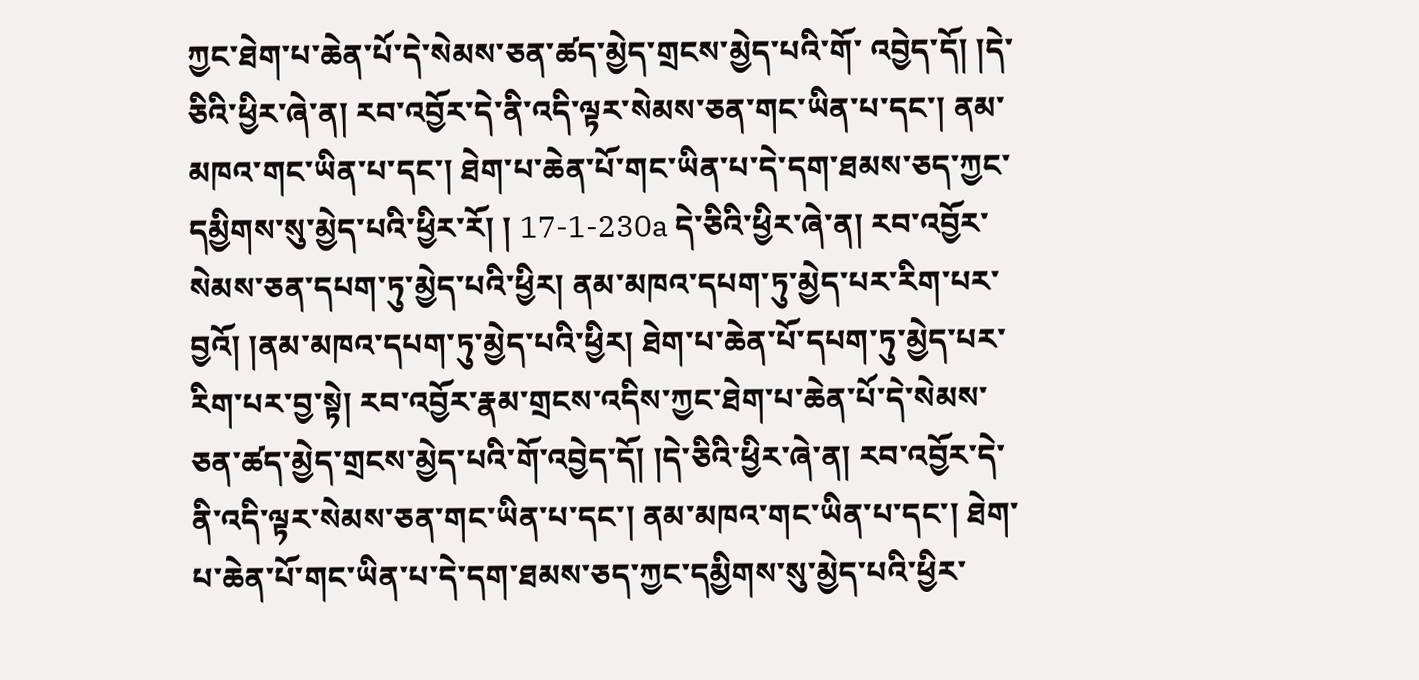ཀྱང་ཐེག་པ་ཆེན་པོ་དེ་སེམས་ཅན་ཚད་མྱེད་གྲངས་མྱེད་པའི་གོ་ འབྱེད་དོ། །དེ་ཅིའི་ཕྱིར་ཞེ་ན། རབ་འབྱོར་དེ་ནི་འདི་ལྟར་སེམས་ཅན་གང་ཡིན་པ་དང་། ནམ་མཁའ་གང་ཡིན་པ་དང་། ཐེག་པ་ཆེན་པོ་གང་ཡིན་པ་དེ་དག་ཐམས་ཅད་ཀྱང་དམྱིགས་སུ་མྱེད་པའི་ཕྱིར་རོ། ། 17-1-230a དེ་ཅིའི་ཕྱིར་ཞེ་ན། རབ་འབྱོར་སེམས་ཅན་དཔག་ཏུ་མྱེད་པའི་ཕྱིར། ནམ་མཁའ་དཔག་ཏུ་མྱེད་པར་རིག་པར་བྱའོ། །ནམ་མཁའ་དཔག་ཏུ་མྱེད་པའི་ཕྱིར། ཐེག་པ་ཆེན་པོ་དཔག་ཏུ་མྱེད་པར་རིག་པར་བྱ་སྟེ། རབ་འབྱོར་རྣམ་གྲངས་འདིས་ཀྱང་ཐེག་པ་ཆེན་པོ་དེ་སེམས་ཅན་ཚད་མྱེད་གྲངས་མྱེད་པའི་གོ་འབྱེད་དོ། །དེ་ཅིའི་ཕྱིར་ཞེ་ན། རབ་འབྱོར་དེ་ནི་འདི་ལྟར་སེམས་ཅན་གང་ཡིན་པ་དང་། ནམ་མཁའ་གང་ཡིན་པ་དང་། ཐེག་ པ་ཆེན་པོ་གང་ཡིན་པ་དེ་དག་ཐམས་ཅད་ཀྱང་དམྱིགས་སུ་མྱེད་པའི་ཕྱིར་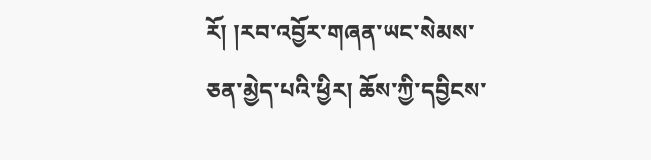རོ། །རབ་འབྱོར་གཞན་ཡང་སེམས་ཅན་མྱེད་པའི་ཕྱིར། ཆོས་ཀྱི་དབྱིངས་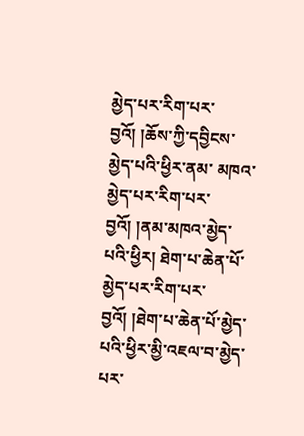མྱེད་པར་རིག་པར་བྱའོ། །ཆོས་ཀྱི་དབྱིངས་མྱེད་པའི་ཕྱིར་ནམ་ མཁའ་མྱེད་པར་རིག་པར་བྱའོ། །ནམ་མཁའ་མྱེད་པའི་ཕྱིར། ཐེག་པ་ཆེན་པོ་མྱེད་པར་རིག་པར་བྱའོ། །ཐེག་པ་ཆེན་པོ་མྱེད་པའི་ཕྱིར་མྱི་འཇལ་བ་མྱེད་པར་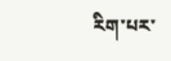རིག་པར་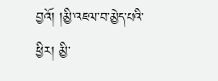བྱའོ། །མྱི་འཇལ་བ་མྱེད་པའི་ཕྱིར། མྱི་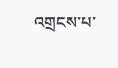འགྲངས་པ་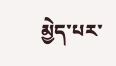མྱེད་པར་